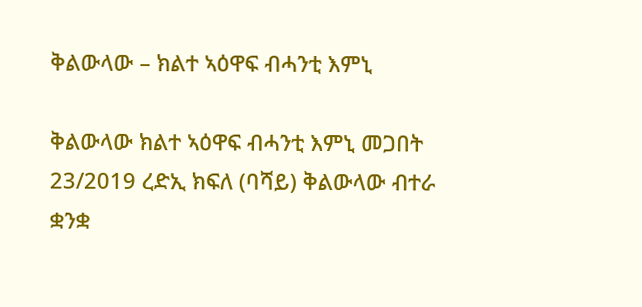ቅልውላው – ክልተ ኣዕዋፍ ብሓንቲ እምኒ

ቅልውላው ክልተ ኣዕዋፍ ብሓንቲ እምኒ መጋበት 23/2019 ረድኢ ክፍለ (ባሻይ) ቅልውላው ብተራ ቋንቋ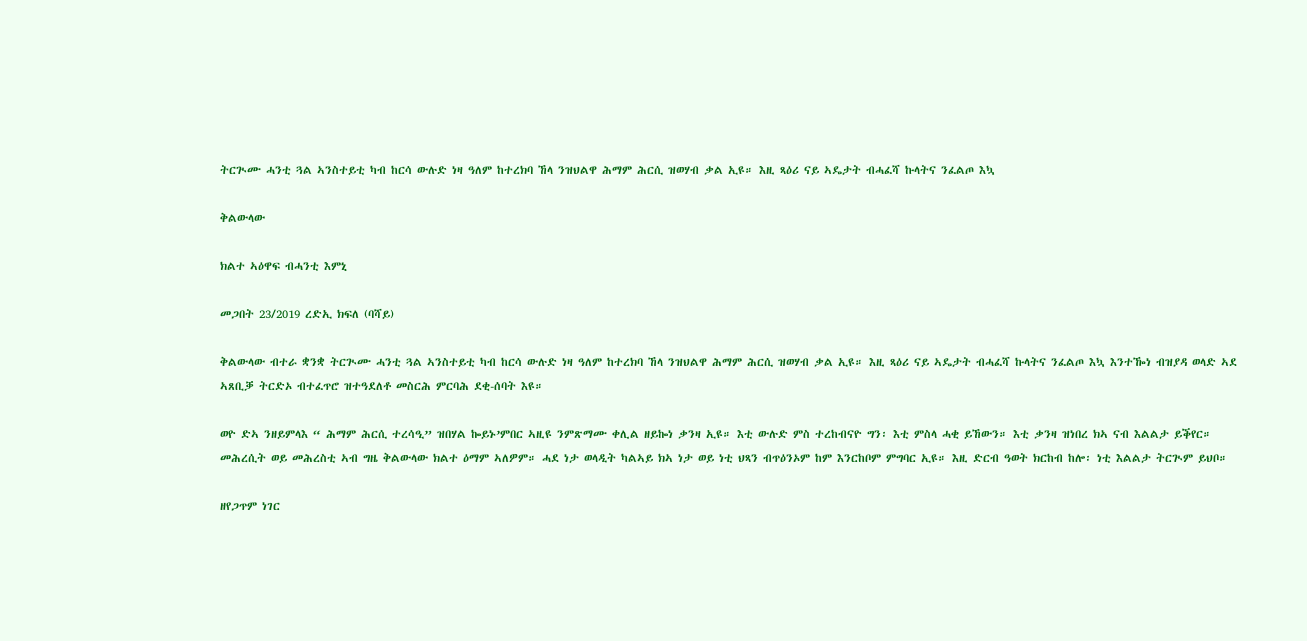ትርጒሙ ሓንቲ ጓል ኣንስተይቲ ካብ ከርሳ ውሉድ ነዛ ዓለም ከተረክባ ኸላ ንዝህልዋ ሕማም ሕርሲ ዝወሃብ ቃል ኢዩ። እዚ ጻዕሪ ናይ ኣዴታት ብሓፈሻ ኩላትና ንፈልጦ እኳ

ቅልውላው

ክልተ ኣዕዋፍ ብሓንቲ እምኒ

መጋበት 23/2019 ረድኢ ክፍለ (ባሻይ)

ቅልውላው ብተራ ቋንቋ ትርጒሙ ሓንቲ ጓል ኣንስተይቲ ካብ ከርሳ ውሉድ ነዛ ዓለም ከተረክባ ኸላ ንዝህልዋ ሕማም ሕርሲ ዝወሃብ ቃል ኢዩ። እዚ ጻዕሪ ናይ ኣዴታት ብሓፈሻ ኩላትና ንፈልጦ እኳ እንተዀነ ብዝያዳ ወላድ ኣደ ኣጸቢቓ ትርድኦ ብተፈጥሮ ዝተዓደለቶ መስርሕ ምርባሕ ደቂ-ሰባት እዩ።

ወዮ ድኣ ንዘይምላእ “ ሕማም ሕርሲ ተረሳዒ” ዝበሃል ኰይኑ’ምበር ኣዚዩ ንምጽማሙ ቀሊል ዘይኰነ ቃንዛ ኢዩ። እቲ ውሉድ ምስ ተረከብናዮ ግን፡ እቲ ምስላ ሓቂ ይኸውን። እቲ ቃንዛ ዝነበረ ክኣ ናብ እልልታ ይቕየር። መሕረሲት ወይ መሕረስቲ ኣብ ግዜ ቅልውላው ክልተ ዕማም ኣለዎም። ሓደ ነታ ወላዲት ካልኣይ ክኣ ነታ ወይ ነቲ ህጻን ብጥዕንኦም ከም እንርከቦም ምግባር ኢዩ። እዚ ድርብ ዓወት ክርከብ ከሎ፡ ነቲ እልልታ ትርጒም ይህቦ።

ዘየጋጥም ነገር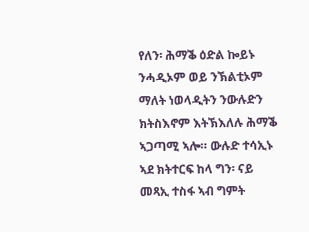የለን፡ ሕማቕ ዕድል ኰይኑ ንሓዲኦም ወይ ንኽልቲኦም ማለት ነወላዲትን ንውሉድን ክትስእኖም እትኽእለሉ ሕማቕ ኣጋጣሚ ኣሎ። ውሉድ ተሳኢኑ ኣደ ክትተርፍ ከላ ግን፡ ናይ መጻኢ ተስፋ ኣብ ግምት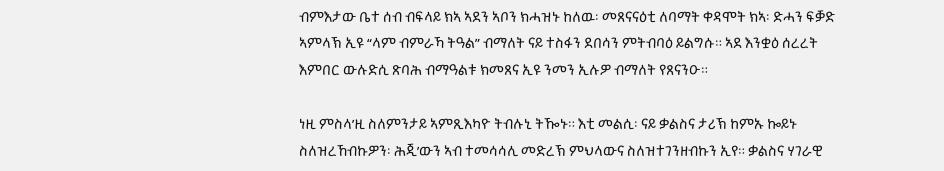ብምእታው ቤተ ሰብ ብፍላይ ክኣ ኣደን ኣቦን ክሓዝኑ ከለዉ፡ መጸናናዕቲ ለባማት ቀዳሞት ክኣ፡ ድሓን ፍቓድ ኣምላኽ ኢዩ “ላም ብምራኻ ትዓል” ብማለት ናይ ተስፋን ደበሳን ምትብባዕ ይልግሱ። ኣደ እንቋዕ ሰረረት እምበር ውሉድሲ ጽባሕ ብማዓልቱ ክመጸና ኢዩ ንመን ኢሉዎ ብማለት የጸናንዑ።

ነዚ ምስላ’ዚ ስለምንታይ ኣምጺእካዮ ትብሉኒ ትዀኑ። እቲ መልሲ፡ ናይ ቃልስና ታሪኽ ከምኡ ኰይኑ ስለዝረኸብኩዎን፡ ሕጂ’ውን ኣብ ተመሳሳሊ መድረኽ ምህላውና ስለዝተገንዘብኩን ኢየ። ቃልስና ሃገራዊ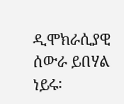ዲሞክራሲያዊ ሰውራ ይበሃል ነይሩ፡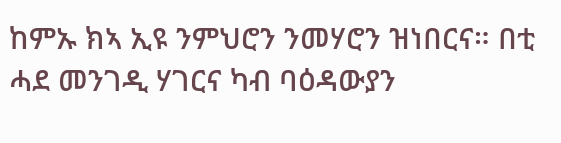ከምኡ ክኣ ኢዩ ንምህሮን ንመሃሮን ዝነበርና። በቲ ሓደ መንገዲ ሃገርና ካብ ባዕዳውያን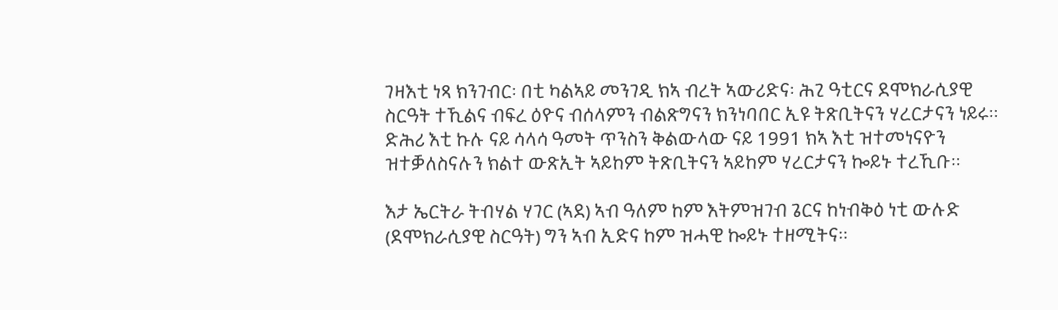ገዛእቲ ነጻ ክንገብር፡ በቲ ካልኣይ መንገዲ ክኣ ብረት ኣውሪድና፡ ሕጊ ዓቲርና ደሞክራሲያዊ ስርዓት ተኺልና ብፍረ ዕዮና ብሰላምን ብልጽግናን ክንነባበር ኢዩ ትጽቢትናን ሃረርታናን ነይሩ። ድሕሪ እቲ ኩሉ ናይ ሳላሳ ዓመት ጥንስን ቅልውላው ናይ 1991 ክኣ እቲ ዝተመነናዮን ዝተቓለስናሉን ክልተ ውጽኢት ኣይከም ትጽቢትናን ኣይከም ሃረርታናን ኰይኑ ተረኺቡ።

እታ ኤርትራ ትብሃል ሃገር (ኣደ) ኣብ ዓለም ከም እትምዝገብ ጌርና ከነብቅዕ ነቲ ውሉድ (ደሞክራሲያዊ ስርዓት) ግን ኣብ ኢድና ከም ዝሓዊ ኰይኑ ተዘሚትና።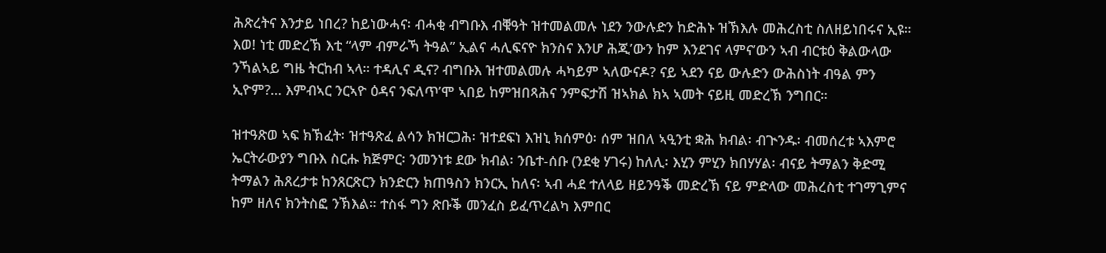ሕጽረትና እንታይ ነበረ? ከይነውሓና፡ ብሓቂ ብግቡእ ብቑዓት ዝተመልመሉ ነደን ንውሉድን ከድሕኑ ዝኽእሉ መሕረስቲ ስለዘይነበሩና ኢዩ። እወ! ነቲ መድረኽ እቲ “ላም ብምራኻ ትዓል” ኢልና ሓሊፍናዮ ክንስና እንሆ ሕጂ’ውን ከም እንደገና ላምና’ውን ኣብ ብርቱዕ ቅልውላው ንኻልኣይ ግዜ ትርከብ ኣላ። ተዳሊና ዲና? ብግቡእ ዝተመልመሉ ሓካይም ኣለውናዶ? ናይ ኣደን ናይ ውሉድን ውሕስነት ብዓል ምን ኢዮም?… እምብኣር ንርኣዮ ዕዳና ንፍለጥ’ሞ ኣበይ ከምዝበጻሕና ንምፍታሽ ዝኣክል ክኣ ኣመት ናይዚ መድረኽ ንግበር።

ዝተዓጽወ ኣፍ ክኽፈት፡ ዝተዓጽፈ ልሳን ክዝርጋሕ፡ ዝተደፍነ እዝኒ ክሰምዕ፡ ሰም ዝበለ ኣዒንቲ ቋሕ ክብል፡ ብጒንዱ፡ ብመሰረቱ ኣእምሮ ኤርትራውያን ግቡእ ስርሑ ክጅምር፡ ንመንነቱ ደው ክብል፡ ንቤተ-ሰቡ (ንደቂ ሃገሩ) ከለሊ፡ እሂን ምሂን ክበሃሃል፡ ብናይ ትማልን ቅድሚ ትማልን ሕጸረታቱ ከንጸርጽርን ክንድርን ክጠዓስን ክንርኢ ከለና፡ ኣብ ሓደ ተለላይ ዘይንዓቕ መድረኽ ናይ ምድላው መሕረስቲ ተገማጊምና ከም ዘለና ክንትስፎ ንኽእል። ተስፋ ግን ጽቡቕ መንፈስ ይፈጥረልካ እምበር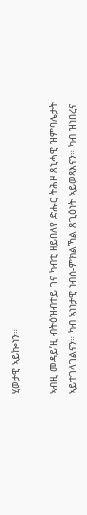ሂወታዊ ኣይኰነን።

ኣብዚ መዳይ’ዚ ብትዕዝብተይ ገና ካብቲ ዘይበለየ ድሑር ትሕዞ ጸኒሓዊ ዝምባሌታት ኣይተገላገልናን። ካብ ኣነነታዊ ነብሰ-ምክልኻል ጸጊዕነት ኣይወጻእናን። ካብ ዝነበረና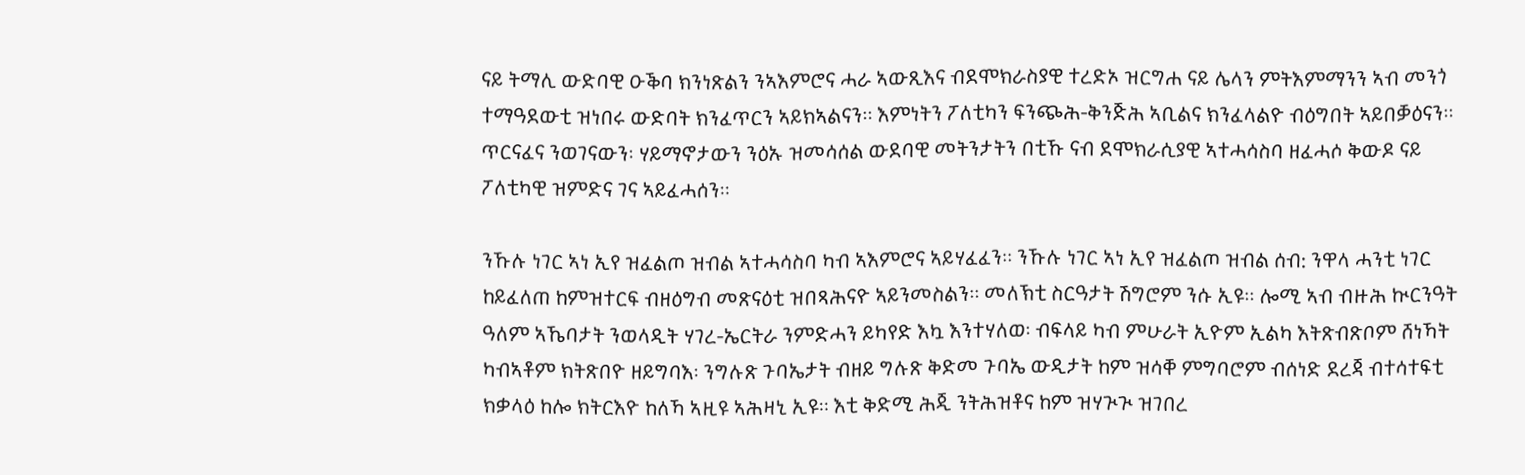ናይ ትማሊ ውድባዊ ዑቕባ ክንነጽልን ንኣእምሮና ሓራ ኣውጺእና ብደሞክራስያዊ ተረድኦ ዝርግሐ ናይ ሌላን ምትእምማንን ኣብ መንጎ ተማዓደውቲ ዝነበሩ ውድባት ክንፈጥርን ኣይክኣልናን። እምነትን ፖለቲካን ፍንጭሕ-ቅንጅሕ ኣቢልና ክንፈላልዮ ብዕግበት ኣይበቓዕናን። ጥርናፈና ንወገናውን፡ ሃይማኖታውን ንዕኡ ዝመሳሰል ውደባዊ መትንታትን በቲኹ ናብ ደሞክራሲያዊ ኣተሓሳስባ ዘፈሓሶ ቅውዶ ናይ ፖለቲካዊ ዝምድና ገና ኣይፈሓሰን።

ንኹሉ ነገር ኣነ ኢየ ዝፈልጦ ዝብል ኣተሓሳስባ ካብ ኣእምሮና ኣይሃፈፈን። ንኹሉ ነገር ኣነ ኢየ ዝፈልጦ ዝብል ሰብ: ንዋላ ሓንቲ ነገር ከይፈለጠ ከምዝተርፍ ብዘዕግብ መጽናዕቲ ዝበጻሕናዮ ኣይንመስልን። መለኽቲ ስርዓታት ሽግሮም ንሱ ኢዩ። ሎሚ ኣብ ብዙሕ ኲርንዓት ዓለም ኣኼባታት ንወላዲት ሃገረ-ኤርትራ ንምድሓን ይካየድ እኳ እንተሃለወ፡ ብፍላይ ካብ ምሁራት ኢዮም ኢልካ እትጽብጽቦም ሸነኻት ካብኣቶም ክትጽበዮ ዘይግባእ፡ ንግሉጽ ጉባኤታት ብዘይ ግሉጽ ቅድመ ጉባኤ ውዲታት ከም ዝሳቐ ምግባሮም ብሰነድ ደረጃ ብተሳተፍቲ ክቃላዕ ከሎ ክትርእዮ ከለኻ ኣዚዩ ኣሕዛኒ ኢዩ። እቲ ቅድሚ ሕጂ ንትሕዝቶና ከም ዝሃጒጒ ዝገበረ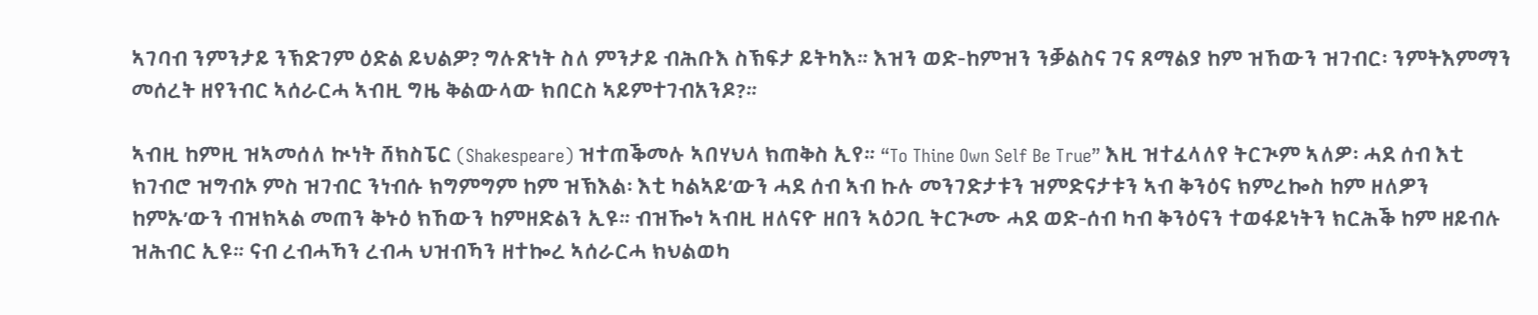ኣገባብ ንምንታይ ንኽድገም ዕድል ይህልዎ? ግሉጽነት ስለ ምንታይ ብሕቡእ ስኽፍታ ይትካእ። እዝን ወድ-ከምዝን ንቓልስና ገና ጸማልያ ከም ዝኸውን ዝገብር፡ ንምትእምማን መሰረት ዘየንብር ኣሰራርሓ ኣብዚ ግዜ ቅልውላው ክበርስ ኣይምተገብአንዶ?።

ኣብዚ ከምዚ ዝኣመሰለ ኲነት ሸክስፔር (Shakespeare) ዝተጠቕመሉ ኣበሃህላ ክጠቅስ ኢየ። “To Thine Own Self Be True” እዚ ዝተፈላለየ ትርጒም ኣለዎ፡ ሓደ ሰብ እቲ ክገብሮ ዝግብኦ ምስ ዝገብር ንነብሱ ክግምግም ከም ዝኽእል፡ እቲ ካልኣይ’ውን ሓደ ሰብ ኣብ ኩሉ መንገድታቱን ዝምድናታቱን ኣብ ቅንዕና ክምረኰስ ከም ዘለዎን ከምኡ’ውን ብዝክኣል መጠን ቅኑዕ ክኸውን ከምዘድልን ኢዩ። ብዝዀነ ኣብዚ ዘለናዮ ዘበን ኣዕጋቢ ትርጒሙ ሓደ ወድ-ሰብ ካብ ቅንዕናን ተወፋይነትን ክርሕቕ ከም ዘይብሉ ዝሕብር ኢዩ። ናብ ረብሓኻን ረብሓ ህዝብኻን ዘተኰረ ኣሰራርሓ ክህልወካ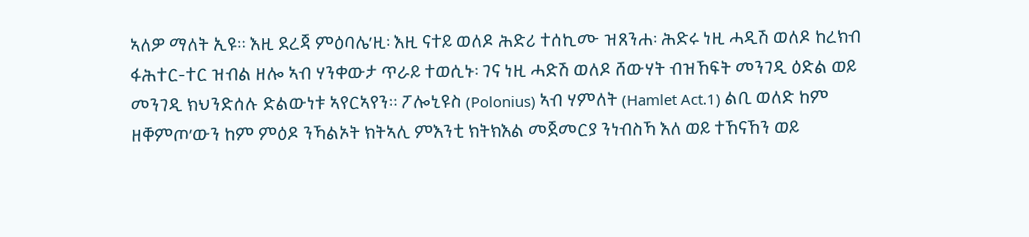ኣለዎ ማለት ኢዩ። እዚ ደረጃ ምዕባሌ’ዚ፡ እዚ ናተይ ወለዶ ሕድሪ ተሰኪሙ ዝጸንሐ፡ ሕድሩ ነዚ ሓዲሽ ወለዶ ከረክብ ፋሕተር-ተር ዝብል ዘሎ ኣብ ሃንቀውታ ጥራይ ተወሲኑ፡ ገና ነዚ ሓድሽ ወለዶ ሸውሃት ብዝኸፍት መንገዲ ዕድል ወይ መንገዲ ክህንድሰሉ ድልውነቱ ኣየርኣየን። ፖሎኒዩስ (Polonius) ኣብ ሃምለት (Hamlet Act.1) ልቢ ወለድ ከም ዘቐምጦ’ውን ከም ምዕዶ ንኻልኦት ክትኣሊ ምእንቲ ክትክእል መጀመርያ ንነብስኻ እለ ወይ ተኸናኸን ወይ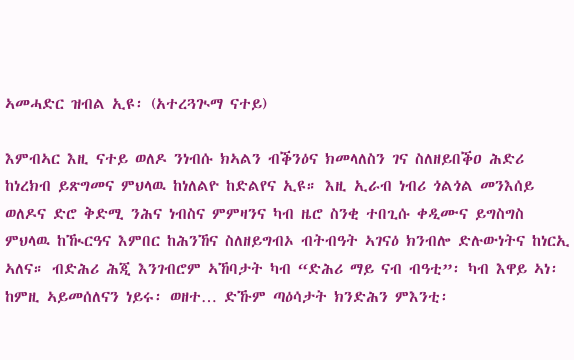ኣመሓድር ዝብል ኢዩ፡ (አተረጓጒማ ናተይ)

እምብኣር እዚ ናተይ ወለዶ ንነብሱ ክኣልን ብቕንዕና ክመላለስን ገና ስለዘይበቕዐ ሕድሪ ከነረክብ ይጽግመና ምህላዉ ከነለልዮ ከድልየና ኢዩ። እዚ ኢራብ ነብሪ ጎልጎል መንእሰይ ወለዶና ድሮ ቅድሚ ንሕና ነብስና ምምዛንና ካብ ዜሮ ስንቂ ተበጊሱ ቀዲሙና ይግስግስ ምህላዉ ከዂርዓና እምበር ከሕንኸና ስለዘይግብኦ ብትብዓት ኣገናዕ ክንብሎ ድሉውነትና ከነርኢ ኣለና። ብድሕሪ ሕጂ እንገብሮም ኣኸባታት ካብ “ድሕሪ ማይ ናብ ብዓቲ”፡ ካብ እዋይ ኣነ፡ ከምዚ ኣይመሰለናን ነይሩ፡ ወዘተ… ድኹም ጣዕሳታት ክንድሕን ምእንቲ፡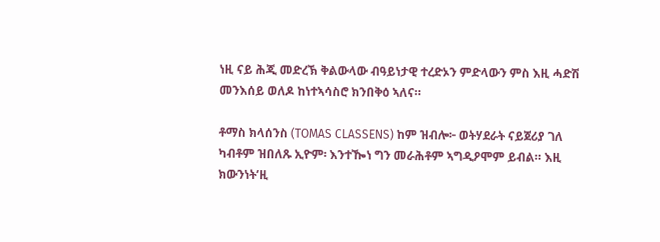ነዚ ናይ ሕጂ መድረኽ ቅልውላው ብዓይነታዊ ተረድኦን ምድላውን ምስ እዚ ሓድሽ መንእሰይ ወለዶ ከነተኣሳስሮ ክንበቅዕ ኣለና።

ቶማስ ክላሰንስ (TOMAS CLASSENS) ከም ዝብሎ፦ ወትሃደራት ናይጀሪያ ገለ ካብቶም ዝበለጹ ኢዮም፡ እንተዀነ ግን መራሕቶም ኣግዲዖሞም ይብል። እዚ ክውንነት’ዚ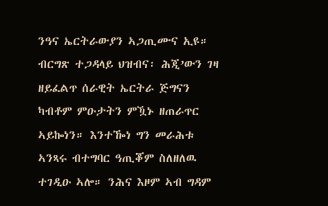ንዓና ኤርትራውያን ኣጋጢሙና ኢዩ። ብርግጽ ተጋዳላይ ህዝብና፡ ሕጂ’ውን ገዛ ዘይፈልጥ ሰራዊት ኤርትራ ጅግናን ካብቶም ምዑታትን ምዃኑ ዘጠራጥር ኣይኰነን። እንተዀነ ግን መራሕቱ ኣንጻሩ ብተግባር ዓጢቖም ስለዘለዉ ተገዲዑ ኣሎ። ንሕና እዞም ኣብ ግዳም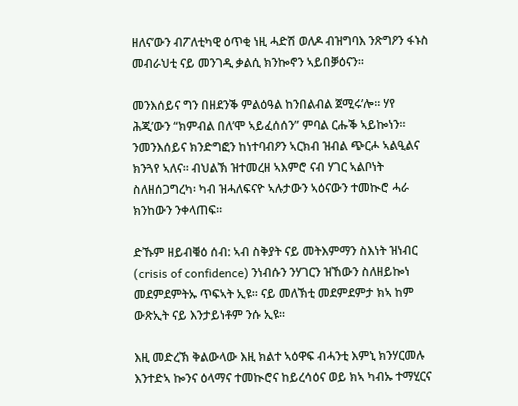ዘለና’ውን ብፖለቲካዊ ዕጥቂ ነዚ ሓድሽ ወለዶ ብዝግባእ ንጽግዖን ፋኑስ መብራህቲ ናይ መንገዲ ቃልሲ ክንኰኖን ኣይበቓዕናን።

መንእሰይና ግን በዘደንቕ ምልዕዓል ከንበልብል ጀሚሩ’ሎ። ሃየ ሕጂ’ውን “ክምብል በለ’ሞ ኣይፈሰሰን” ምባል ርሑቕ ኣይኰነን። ንመንእሰይና ክንድግፎን ከነተባብዖን ኣርክብ ዝብል ጭርሖ ኣልዒልና ክንጓየ ኣለና። ብህልኽ ዝተመረዘ ኣእምሮ ናብ ሃገር ኣልቦነት ስለዘሰጋግረካ፡ ካብ ዝሓለፍናዮ ኣሉታውን ኣዕናውን ተመኲሮ ሓራ ክንከውን ንቀላጠፍ።

ድኹም ዘይብቑዕ ሰብ: ኣብ ስቅያት ናይ መትእምማን ስእነት ዝነብር (crisis of confidence) ንነብሱን ንሃገርን ዝኸውን ስለዘይኰነ መደምደምትኡ ጥፍኣት ኢዩ። ናይ መለኽቲ መደምደምታ ክኣ ከም ውጽኢት ናይ እንታይነቶም ንሱ ኢዩ።

እዚ መድረኽ ቅልውላው እዚ ክልተ ኣዕዋፍ ብሓንቲ እምኒ ክንሃርመሉ እንተድኣ ኰንና ዕላማና ተመኲሮና ከይረሳዕና ወይ ክኣ ካብኡ ተማሂርና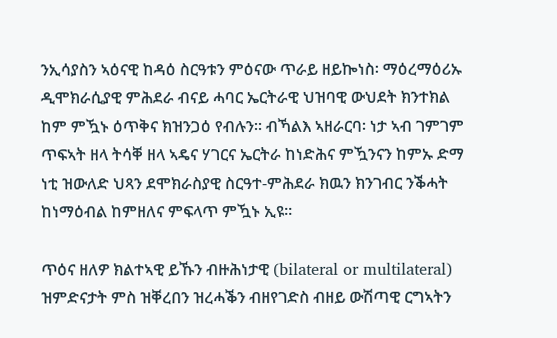ንኢሳያስን ኣዕናዊ ከዳዕ ስርዓቱን ምዕናው ጥራይ ዘይኰነስ፡ ማዕረማዕሪኡ ዲሞክራሲያዊ ምሕደራ ብናይ ሓባር ኤርትራዊ ህዝባዊ ውህደት ክንተክል ከም ምዃኑ ዕጥቅና ክዝንጋዕ የብሉን። ብኻልእ ኣዘራርባ፡ ነታ ኣብ ገምገም ጥፍኣት ዘላ ትሳቐ ዘላ ኣዴና ሃገርና ኤርትራ ከነድሕና ምዃንናን ከምኡ ድማ ነቲ ዝውለድ ህጻን ደሞክራስያዊ ስርዓተ-ምሕደራ ክዉን ክንገብር ንቕሓት ከነማዕብል ከምዘለና ምፍላጥ ምዃኑ ኢዩ።

ጥዕና ዘለዎ ክልተኣዊ ይኹን ብዙሕነታዊ (bilateral or multilateral) ዝምድናታት ምስ ዝቐረበን ዝረሓቕን ብዘየገድስ ብዘይ ውሽጣዊ ርግኣትን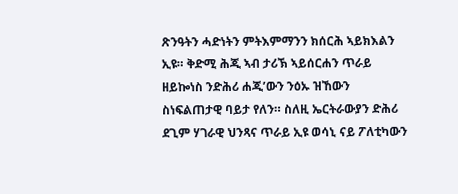ጽንዓትን ሓድነትን ምትእምማንን ክሰርሕ ኣይክእልን ኢዩ። ቅድሚ ሕጂ ኣብ ታሪኽ ኣይሰርሐን ጥራይ ዘይኰነስ ንድሕሪ ሐጂ’ውን ንዕኡ ዝኸውን ስነፍልጠታዊ ባይታ የለን። ስለዚ ኤርትራውያን ድሕሪ ደጊም ሃገራዊ ህንጻና ጥራይ ኢዩ ወሳኒ ናይ ፖለቲካውን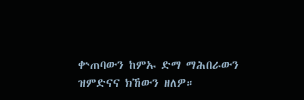ቍጠባውን ከምኡ ድማ ማሕበራውን ዝምድናና ክኸውን ዘለዎ።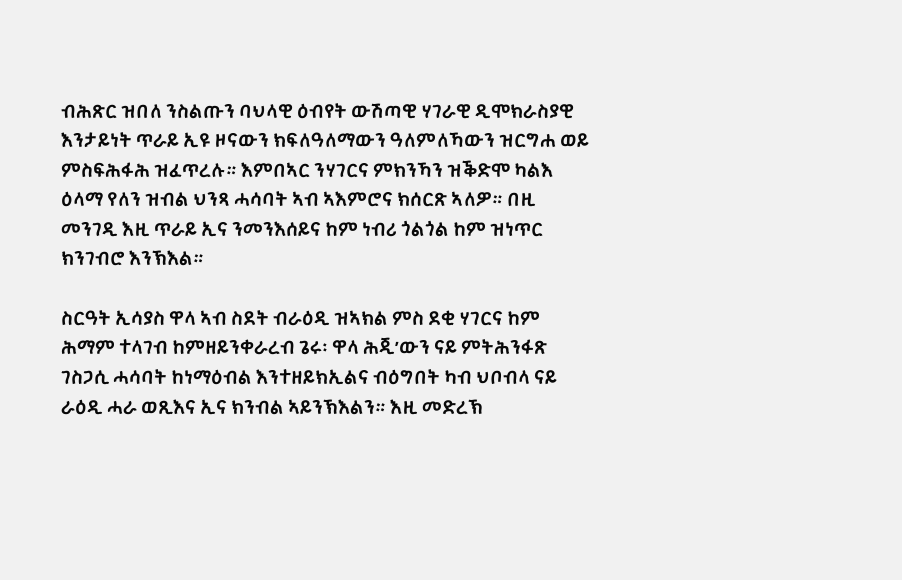ብሕጽር ዝበለ ንስልጡን ባህላዊ ዕብየት ውሽጣዊ ሃገራዊ ዲሞክራስያዊ እንታይነት ጥራይ ኢዩ ዞናውን ክፍለዓለማውን ዓለምለኻውን ዝርግሐ ወይ ምስፍሕፋሕ ዝፈጥረሉ። እምበኣር ንሃገርና ምክንኻን ዝቕድሞ ካልእ ዕላማ የለን ዝብል ህንጻ ሓሳባት ኣብ ኣእምሮና ክሰርጽ ኣለዎ። በዚ መንገዲ እዚ ጥራይ ኢና ንመንእሰይና ከም ነብሪ ጎልጎል ከም ዝነጥር ክንገብሮ እንኽእል።

ስርዓት ኢሳያስ ዋላ ኣብ ስደት ብራዕዲ ዝኣክል ምስ ደቂ ሃገርና ከም ሕማም ተላገብ ከምዘይንቀራረብ ጌሩ፡ ዋላ ሕጂ’ውን ናይ ምትሕንፋጽ ገስጋሲ ሓሳባት ከነማዕብል እንተዘይክኢልና ብዕግበት ካብ ህቦብላ ናይ ራዕዲ ሓራ ወጺእና ኢና ክንብል ኣይንኽእልን። እዚ መድረኽ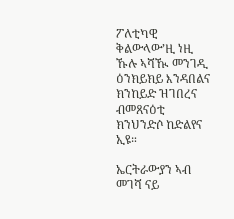ፖለቲካዊ ቅልውላው’ዚ ነዚ ኹሉ ኣሻዂ መንገዲ ዕንክይክይ እንዳበልና ክንከይድ ዝገበረና ብመጸናዕቲ ክንህንድሶ ከድልየና ኢዩ።

ኤርትራውያን ኣብ መገሻ ናይ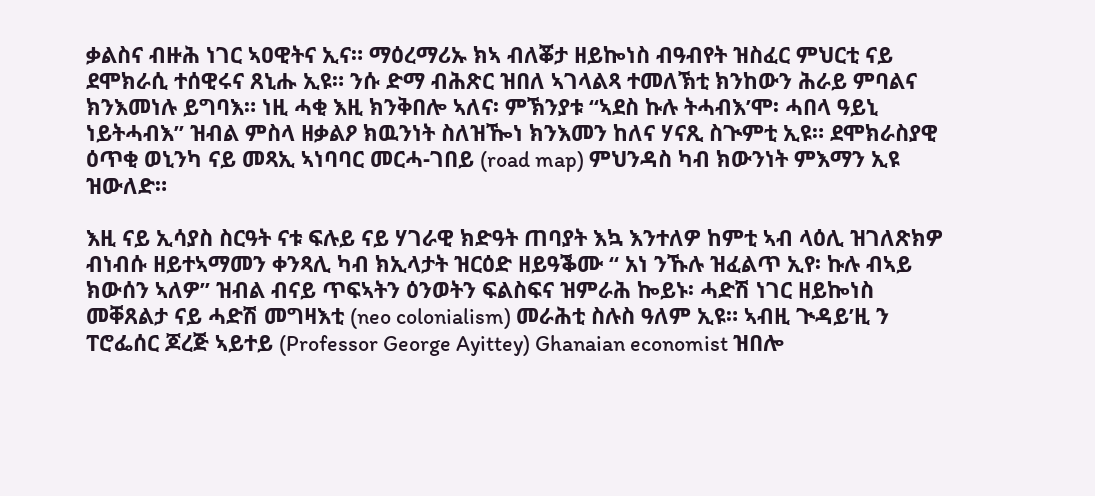ቃልስና ብዙሕ ነገር ኣዐዊትና ኢና። ማዕረማሪኡ ክኣ ብለቖታ ዘይኰነስ ብዓብየት ዝስፈር ምህርቲ ናይ ደሞክራሲ ተሰዊሩና ጸኒሑ ኢዩ። ንሱ ድማ ብሕጽር ዝበለ ኣገላልጻ ተመለኽቲ ክንከውን ሕራይ ምባልና ክንእመነሉ ይግባእ። ነዚ ሓቂ እዚ ክንቅበሎ ኣለና፡ ምኽንያቱ “ኣደስ ኩሉ ትሓብእ’ሞ፡ ሓበላ ዓይኒ ነይትሓብእ” ዝብል ምስላ ዘቃልዖ ክዉንነት ስለዝዀነ ክንእመን ከለና ሃናጺ ስጒምቲ ኢዩ። ደሞክራስያዊ ዕጥቂ ወኒንካ ናይ መጻኢ ኣነባባር መርሓ-ገበይ (road map) ምህንዳስ ካብ ክውንነት ምእማን ኢዩ ዝውለድ።

እዚ ናይ ኢሳያስ ስርዓት ናቱ ፍሉይ ናይ ሃገራዊ ክድዓት ጠባያት እኳ እንተለዎ ከምቲ ኣብ ላዕሊ ዝገለጽክዎ ብነብሱ ዘይተኣማመን ቀንጻሊ ካብ ክኢላታት ዝርዕድ ዘይዓቕሙ “ አነ ንኹሉ ዝፈልጥ ኢየ፡ ኩሉ ብኣይ ክውሰን ኣለዎ” ዝብል ብናይ ጥፍኣትን ዕንወትን ፍልስፍና ዝምራሕ ኰይኑ፡ ሓድሽ ነገር ዘይኰነስ መቐጸልታ ናይ ሓድሽ መግዛእቲ (neo colonialism) መራሕቲ ስሉስ ዓለም ኢዩ። ኣብዚ ጒዳይ’ዚ ን ፐሮፌሰር ጆረጅ ኣይተይ (Professor George Ayittey) Ghanaian economist ዝበሎ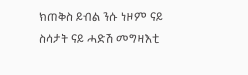ክጠቅስ ይብል ንሱ ነዞም ናይ ስሳታት ናይ ሓድሽ መግዛእቲ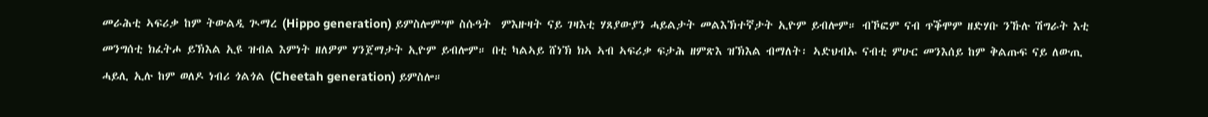መራሕቲ ኣፍሪቃ ከም ትውልዲ ጒማረ (Hippo generation) ይምስሎም’ሞ ስሱዓት  ምእዙዛት ናይ ገዛእቲ ሃጸያውያን ሓይልታት መልእኽተኛታት ኢዮም ይብሎም። ብኾፎም ናብ ጥቕሞም ዘድሃቡ ንኹሉ ሽግራት እቲ መንግሰቲ ክፈትሖ ይኽእል ኢዩ ዝብል እምነት ዘለዎም ሃንጀማታት ኢዮም ይብሎም። በቲ ካልኣይ ሸነኽ ክኣ ኣብ ኣፍሪቃ ፍታሕ ዘምጽእ ዝኽእል ብማለት፡ ኣድህብኡ ናብቲ ምሁር መንእሰይ ከም ቅልጡፍ ናይ ለውጢ ሓይሊ ኢሉ ከም ወለዶ ነብሪ ጎልጎል (Cheetah generation) ይምስሎ።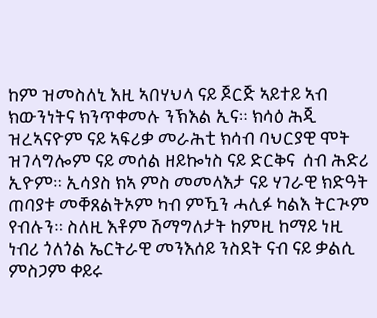ከም ዝመስለኒ እዚ ኣበሃህላ ናይ ጆርጅ ኣይተይ ኣብ ክውንነትና ክንጥቀመሉ ንኽእል ኢና። ክሳዕ ሕጂ ዝረኣናዮም ናይ ኣፍሪቃ መራሕቲ ክሳብ ባህርያዊ ሞት ዝገላግሎም ናይ መሰል ዘይኰነስ ናይ ድርቅና  ሰብ ሕድሪ ኢዮም። ኢሳያስ ክኣ ምስ መመላእታ ናይ ሃገራዊ ክድዓት ጠባያቱ መቐጸልትኦም ካብ ምዃን ሓሊፉ ካልእ ትርጒም የብሉን። ስለዚ እቶም ሽማግለታት ከምዚ ከማይ ነዚ ነብሪ ጎለጎል ኤርትራዊ መንእሰይ ንስደት ናብ ናይ ቃልሲ ምስጋም ቀይሩ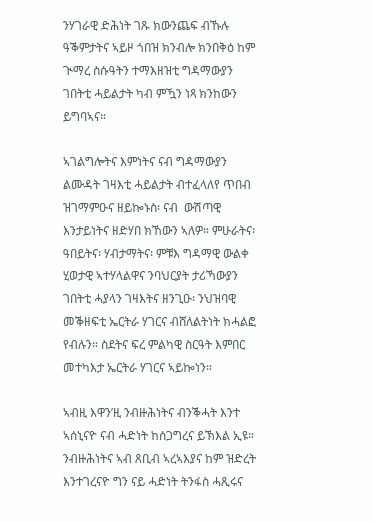ንሃገራዊ ድሕነት ገጹ ክውንጨፍ ብኹሉ ዓቕምታትና ኣይዞ ጎበዝ ክንብሎ ክንበቅዕ ከም ጒማረ ስሱዓትን ተማእዘዝቲ ግዳማውያን ገበትቲ ሓይልታት ካብ ምዃን ነጻ ክንከውን ይግባኣና።

ኣገልግሎትና እምነትና ናብ ግዳማውያን ልሙዳት ገዛእቲ ሓይልታት ብተፈላለየ ጥበብ ዝገማምዑና ዘይኰኑስ፡ ናብ  ውሽጣዊ እንታይነትና ዘድሃበ ክኸውን ኣለዎ። ምሁራትና፡ ዓበይትና፡ ሃብታማትና፡ ምቹእ ግዳማዊ ውልቀ ሂወታዊ ኣተሃላልዋና ንባህርያት ታሪኻውያን ገበትቲ ሓያላን ገዛእትና ዘንጊዑ፡ ንህዝባዊ መቕዘፍቲ ኤርትራ ሃገርና ብሸለልትነት ክሓልፎ የብሉን። ስደትና ፍረ ምልካዊ ስርዓት እምበር መተካእታ ኤርትራ ሃገርና ኣይኰነን።

ኣብዚ እዋን’ዚ ንብዙሕነትና ብንቕሓት እንተ ኣሰኒናዮ ናብ ሓድነት ከሰጋግረና ይኽእል ኢዩ። ንብዙሕነትና ኣብ ጸቢብ ኣረኣእያና ከም ዝድረት እንተገረናዮ ግን ናይ ሓድነት ትንፋስ ሓጺሩና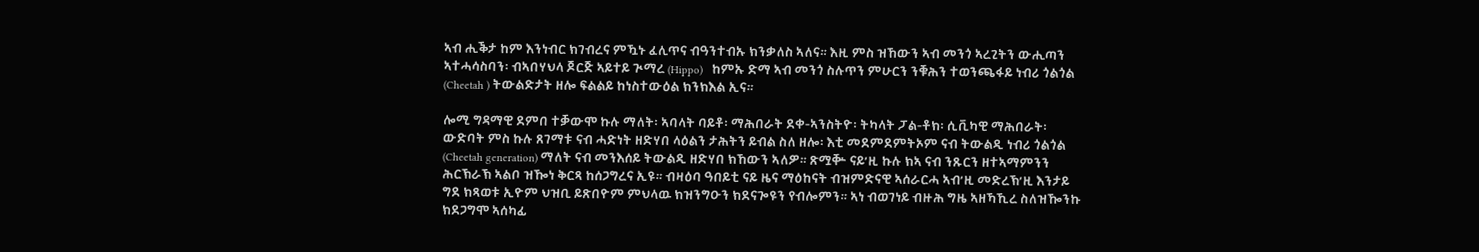ኣብ ሒቕታ ከም እንነብር ክገብረና ምዃኑ ፈሊጥና ብዓንተብኡ ክንቃለስ ኣለና። እዚ ምስ ዝኸውን ኣብ መንጎ ኣረጊትን ውሒጣን ኣተሓሳስባን፡ ብኣበሃህላ ጆርጅ ኣይተይ ጒማረ (Hippo)   ከምኡ ድማ ኣብ መንጎ ስሉጥን ምሁርን ንቑሕን ተወንጫፋይ ነብሪ ጎልጎል (Cheetah ) ትውልድታት ዘሎ ፍልልይ ከነስተውዕል ክንክእል ኢና።

ሎሚ ግዳማዊ ደምበ ተቓውሞ ኩሉ ማለት፡ ኣባላት ባይቶ፡ ማሕበራት ደቀ-ኣንስትዮ፡ ትካላት ፓል-ቶክ፡ ሲቪካዊ ማሕበራት፡ ውድባት ምስ ኩሉ ጸገማቱ ናብ ሓድነት ዘድሃበ ላዕልን ታሕትን ይብል ስለ ዘሎ፡ እቲ መደምደምትኦም ናብ ትውልዲ ነብሪ ጎልጎል (Cheetah generation) ማለት ናብ መንእሰይ ትውልዲ ዘድሃበ ክኸውን ኣለዎ። ጽሟቝ ናይ’ዚ ኩሉ ክኣ ናብ ንጹርን ዘተኣማምንን ሕርኽራኽ ኣልቦ ዝዀነ ቅርጻ ከሰጋግረና ኢዩ። ብዛዕባ ዓበይቲ ናይ ዜና ማዕከናት ብዝምድናዊ ኣሰራርሓ ኣብ’ዚ መድረኽ’ዚ እንታይ ግደ ክጻወቱ ኢዮም ህዝቢ ይጽበዮም ምህላዉ ክዝንግዑን ክደናጐዩን የብሎምን። ኣነ ብወገነይ ብዙሕ ግዜ ኣዘኻኺረ ስለዝዀንኩ ክደጋግሞ ኣሰካፊ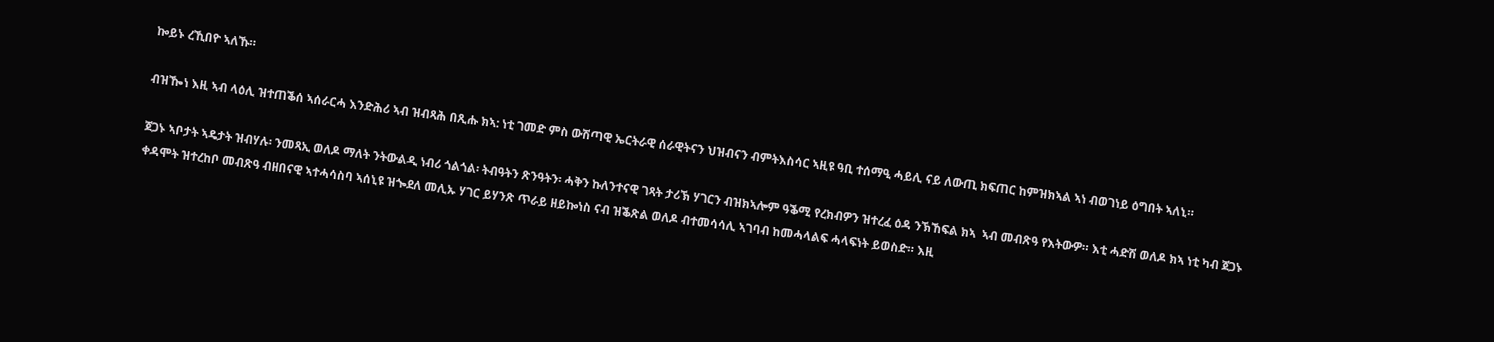ኰይኑ ረኺበዮ ኣለኹ።

ብዝዀነ እዚ ኣብ ላዕሊ ዝተጠቕሰ ኣሰራርሓ እንድሕሪ ኣብ ዝብጻሕ በጺሑ ክኣ: ነቲ ገመድ ምስ ውሽጣዊ ኤርትራዊ ሰራዊትናን ህዝብናን ብምትእስሳር ኣዚዩ ዓቢ ተሰማዒ ሓይሊ ናይ ለውጢ ክፍጠር ከምዝክኣል ኣነ ብወገነይ ዕግበት ኣለኒ።

ጀጋኑ ኣቦታት ኣዴታት ዝብሃሉ፡ ንመጻኢ ወለዶ ማለት ንትውልዲ ነብሪ ጎልጎል፡ ትብዓትን ጽንዓትን፡ ሓቅን ኩለንተናዊ ገጻት ታሪኽ ሃገርን ብዝክኣሎም ዓቕሚ የረክብዎን ዝተረፈ ዕዳ ንኽኸፍል ክኣ  ኣብ መብጽዓ የእትውዎ። እቲ ሓድሽ ወለዶ ክኣ ነቲ ካብ ጀጋኑ ቀዳሞት ዝተረከቦ መብጽዓ ብዘበናዊ ኣተሓሳስባ ኣሰኒዩ ዝጐደለ መሊኡ ሃገር ይሃንጽ ጥራይ ዘይኰነስ ናብ ዝቕጽል ወለዶ ብተመሳሳሊ ኣገባብ ከመሓላልፍ ሓላፍነት ይወስድ። እዚ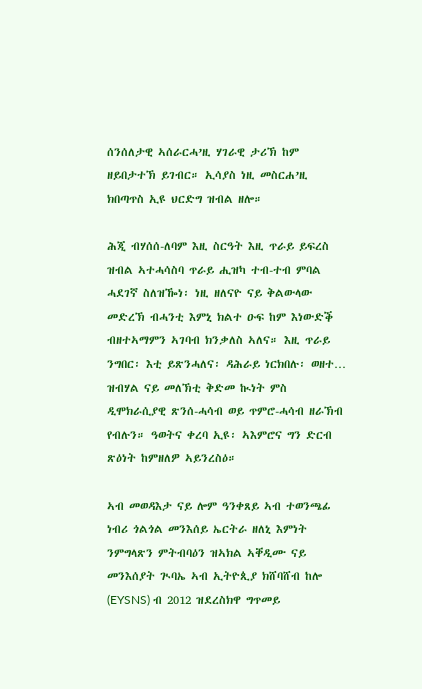ሰንሰለታዊ ኣሰራርሓ’ዚ ሃገራዊ ታሪኽ ከም ዘይበታተኽ ይገብር። ኢሳያስ ነዚ መስርሐ’ዚ ክበጣጥስ ኢዩ ህርድግ ዝብል ዘሎ።

ሕጂ ብሃሰሰ-ለባም እዚ ስርዓት እዚ ጥራይ ይፍረስ ዝብል ኣተሓሳስባ ጥራይ ሒዝካ ተብ-ተብ ምባል ሓደገኛ ስለዝዀነ፡ ነዚ ዘለናዮ ናይ ቅልውላው መድረኽ ብሓንቲ እምኒ ክልተ ዑፍ ከም እነውድቕ ብዘተኣማምን ኣገባብ ክንቃለስ ኣለና። እዚ ጥራይ ንግበር፡ እቲ ይጽንሓለና፡ ዳሕራይ ነርክበሉ፡ ወዘተ… ዝብሃል ናይ መለኽቲ ቅድመ ኲነት ምስ ዲሞክራሲያዊ ጽንሰ-ሓሳብ ወይ ጥምሮ-ሓሳብ ዘራኽብ የብሉን። ዓወትና ቀረባ ኢዩ፡ ኣእምሮና ግን ድርብ ጽዕነት ከምዘለዎ ኣይንረስዕ።

ኣብ መወዳእታ ናይ ሎም ዓንቀጸይ ኣብ ተወንጫፊ ነብሪ ጎልጎል መንእሰይ ኤርትራ ዘለኒ እምነት ንምግላጽን ምትብባዕን ዝኣክል ኣቐዲሙ ናይ መንእሰያት ጒባኤ ኣብ ኢትዮጲያ ክሸባሸብ ከሎ (EYSNS) ብ 2012 ዝደረስክዋ ግጥመይ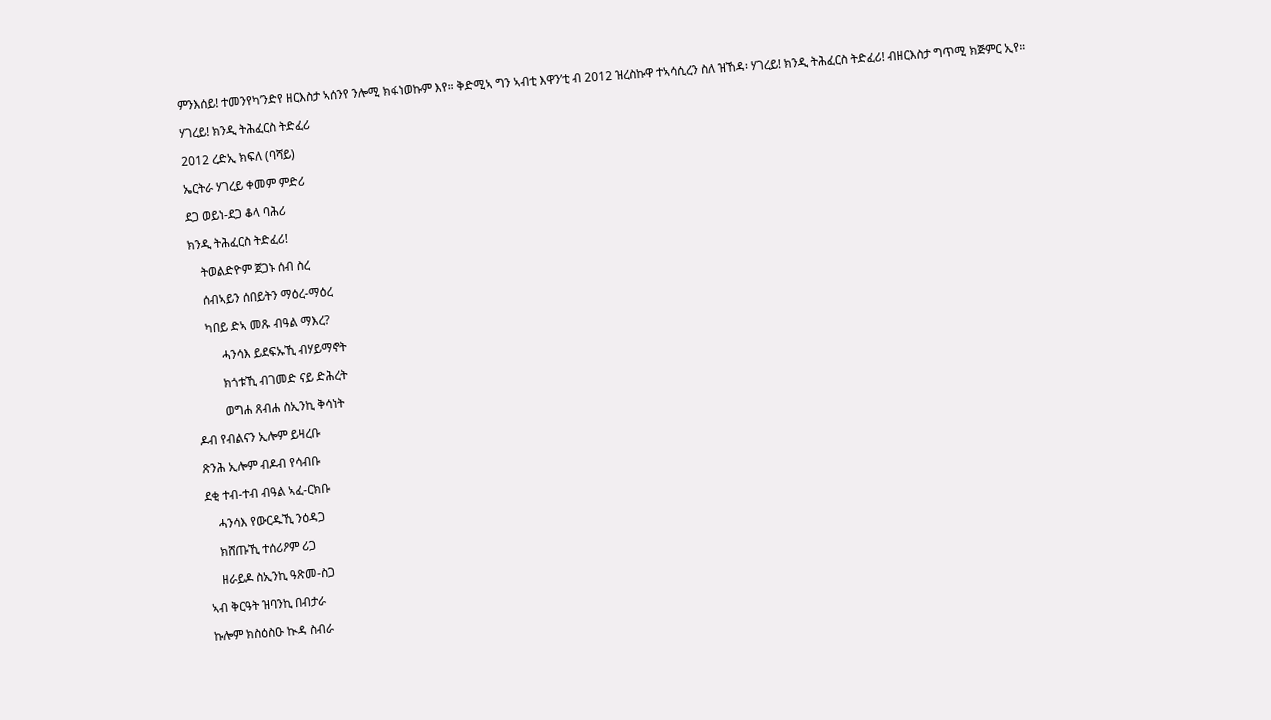ምንእሰይ! ተመንየካ’ንድየ ዘርእስታ ኣሰንየ ንሎሚ ክፋነወኩም እየ። ቅድሚኣ ግን ኣብቲ እዋን’ቲ ብ 2012 ዝረስኩዋ ተኣሳሲረን ስለ ዝኸዳ፡ ሃገረይ! ክንዲ ትሕፈርስ ትድፈሪ! ብዘርእስታ ግጥሚ ክጅምር ኢየ።

ሃገረይ! ክንዲ ትሕፈርስ ትድፈሪ

2012 ረድኢ ክፍለ (ባሻይ)

ኤርትራ ሃገረይ ቀመም ምድሪ

ደጋ ወይነ-ደጋ ቆላ ባሕሪ

ክንዲ ትሕፈርስ ትድፈሪ!

    ትወልድዮም ጀጋኑ ሰብ ስረ

    ሰብኣይን ሰበይትን ማዕረ-ማዕረ

    ካበይ ድኣ መጹ ብዓል ማእረ?

         ሓንሳእ ይደፍኡኺ ብሃይማኖት

         ክጎቱኺ ብገመድ ናይ ድሕረት

         ወግሐ ጸብሐ ስኢንኪ ቅሳነት

ዶብ የብልናን ኢሎም ይዛረቡ

ጽንሕ ኢሎም ብዶብ የሳብቡ

ደቂ ተብ-ተብ ብዓል ኣፈ-ርክቡ

    ሓንሳእ የውርዱኺ ንዕዳጋ

    ክሸጡኺ ተሰሪዖም ሪጋ

    ዘራይዶ ስኢንኪ ዓጽመ-ስጋ

ኣብ ቅርዓት ዝባንኪ በብታራ

ኩሎም ክስዕስዑ ኲዳ ስብራ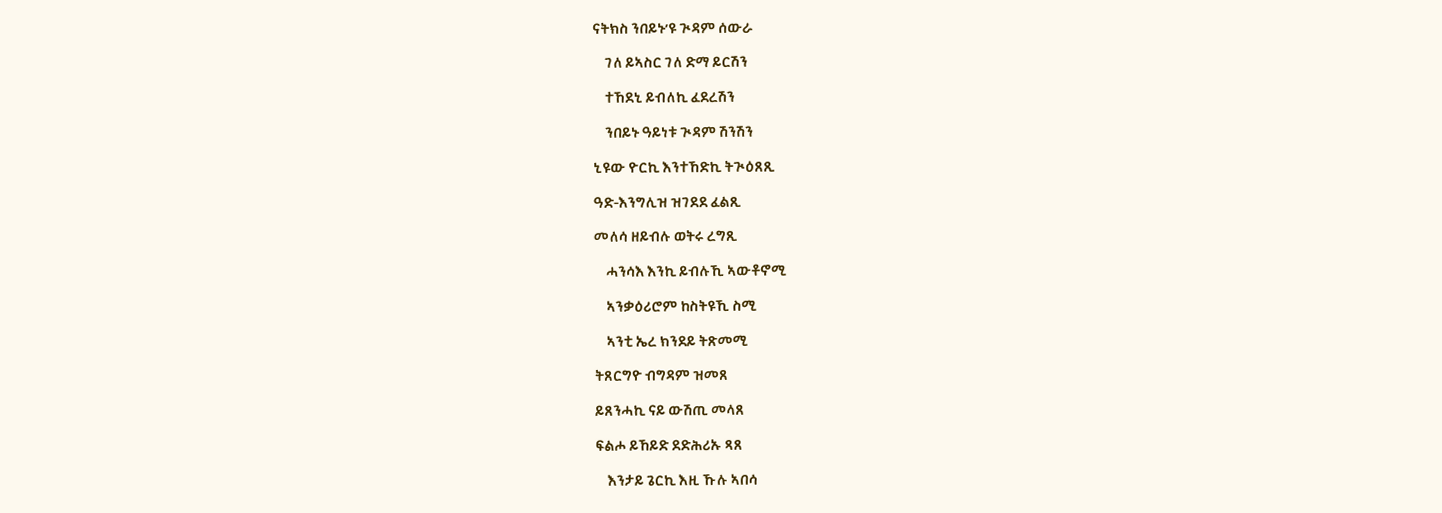ናትክስ ንበይኑ’ዩ ጒዳም ሰውራ

    ገለ ይኣስር ገለ ድማ ይርሽን

    ተኸደኒ ይብለኪ ፈደረሽን

    ንበይኑ ዓይነቱ ጒዳም ሽንሽን

ኒዩው ዮርኪ እንተኸድኪ ትጒዕጸጺ

ዓድ-እንግሊዝ ዝገደደ ፈልጺ

መለሳ ዘይብሉ ወትሩ ረግጺ

    ሓንሳእ እንኪ ይብሉኺ ኣውቶኖሚ

    ኣንቃዕሪሮም ከስትዩኺ ስሚ

    ኣንቲ ኤረ ክንደይ ትጽመሚ

ትጸርግዮ ብግዳም ዝመጸ

ይጸንሓኪ ናይ ውሽጢ መላጸ

ፍልሖ ይኸይድ ደድሕሪኡ ጻጸ

    እንታይ ጌርኪ እዚ ኹሉ ኣበሳ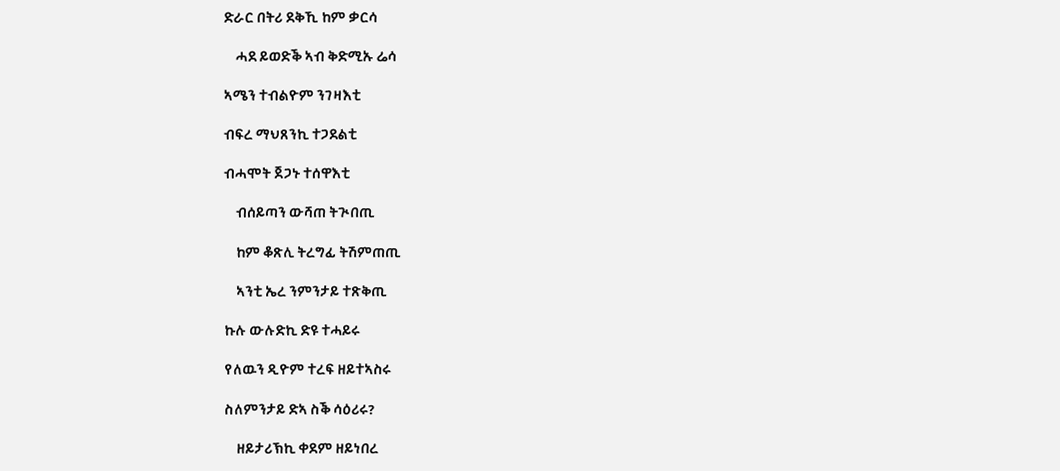ድራር በትሪ ደቅኺ ከም ቃርሳ

    ሓደ ይወድቕ ኣብ ቅድሚኡ ሬሳ

ኣሜን ተብልዮም ንገዛእቲ

ብፍረ ማህጸንኪ ተጋደልቲ

ብሓሞት ጀጋኑ ተሰዋእቲ

    ብሰይጣን ውሻጠ ትጒበጢ

    ከም ቆጽሊ ትረግፊ ትሽምጠጢ

    ኣንቲ ኤረ ንምንታይ ተጽቅጢ

ኩሉ ውሉድኪ ድዩ ተሓይሩ

የለዉን ዲዮም ተረፍ ዘይተኣስሩ

ስለምንታይ ድኣ ስቕ ሳዕሪሩ?

    ዘይታሪኽኪ ቀደም ዘይነበረ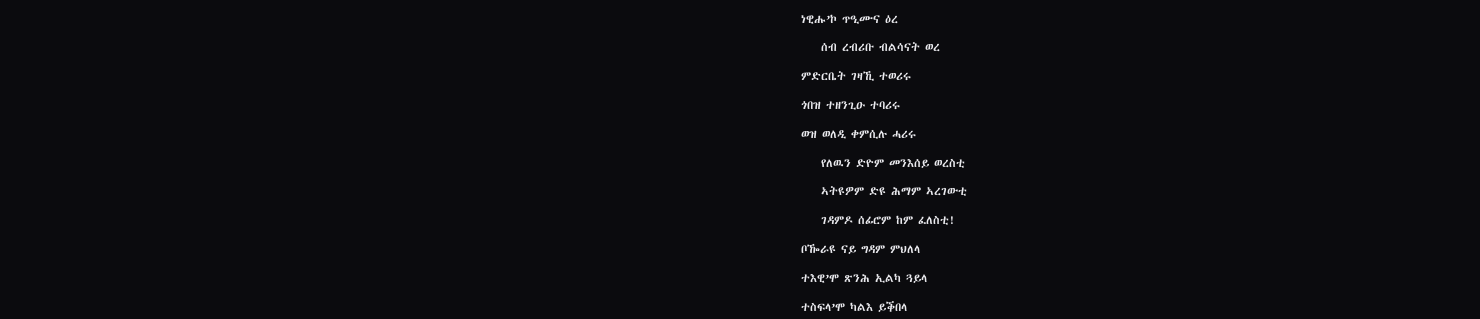ነዊሑ’ኮ ጥዒሙና ዕረ

    ሰብ ረብሪቡ ብልሳናት ወረ

ምድርቤት ገዛኺ ተወሪሩ

ጎበዝ ተዘንጊዑ ተባሪሩ

ወዝ ወለዲ ቀምሲሉ ሓሪሩ

    የለዉን ድዮም መንእሰይ ወረስቲ

    ኣትዩዎም ድዩ ሕማም ኣረገውቲ

    ገዳምዶ ሰፊሮም ከም ፈለስቲ!

ቦዀራዩ ናይ ግዳም ምህለላ

ተእዊ’ሞ ጽንሕ ኢልካ ጓይላ

ተስፍላ’ሞ ካልእ ይቕበላ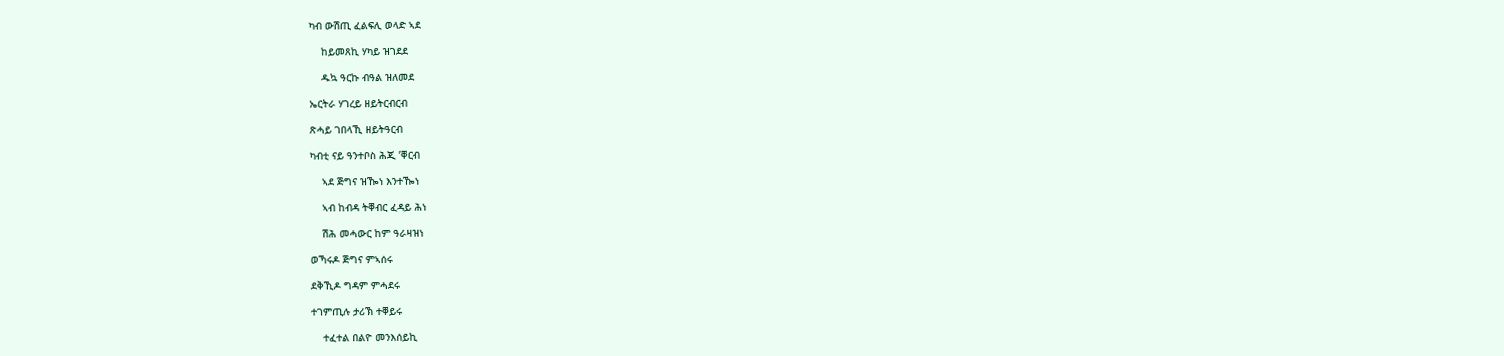ካብ ውሽጢ ፈልፍሊ ወላድ ኣደ

    ከይመጸኪ ሃካይ ዝገደደ

    ዱኳ ዓርኩ ብዓል ዝለመደ

ኤርትራ ሃገረይ ዘይትርብርብ

ጽሓይ ገበላኺ ዘይትዓርብ

ካብቲ ናይ ዓንተቦስ ሕጂ ’ቐርብ

    ኣደ ጅግና ዝዀነ እንተዀነ

    ኣብ ከብዳ ትቐብር ፈዳይ ሕነ

    ሽሕ መሓውር ከም ዓራዛዝነ

ወኻሩዶ ጅግና ምኣሰሩ

ደቅኺዶ ግዳም ምሓደሩ

ተገምጢሉ ታሪኽ ተቐይሩ

    ተፈተል በልዮ መንእሰይኪ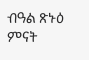ብዓል ጽኑዕ ምናት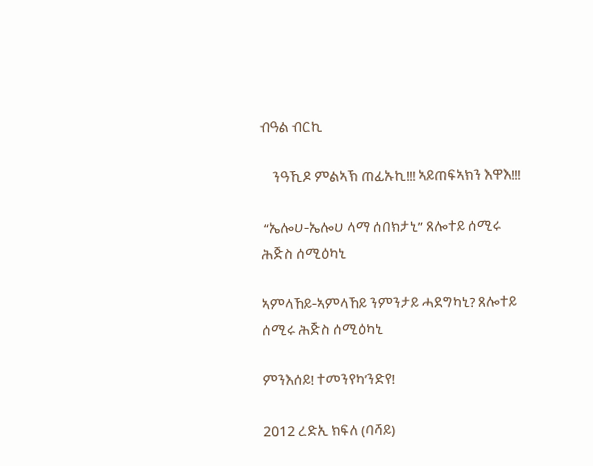ብዓል ብርኪ

    ንዓኺዶ ምልኣኽ ጠፊኡኪ!!! ኣይጠፍኣክን እዋእ!!!

 “ኤሎሀ-ኤሎሀ ላማ ሰበክታኒ” ጸሎተይ ሰሚሩ ሕጅስ ሰሚዕካኒ

ኣምላኸይ-ኣምላኸይ ንምንታይ ሓደግካኒ? ጸሎተይ ሰሚሩ ሕጅስ ሰሚዕካኒ

ምንእሰይ! ተመንየካ’ንድየ!

2012 ረድኢ ክፍለ (ባሻይ)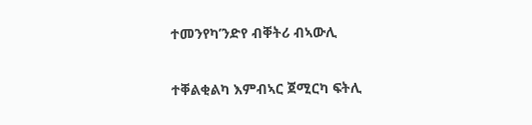ተመንየካ’ንድየ ብቐትሪ ብኣውሊ

ተቐልቂልካ እምብኣር ጀሚርካ ፍትሊ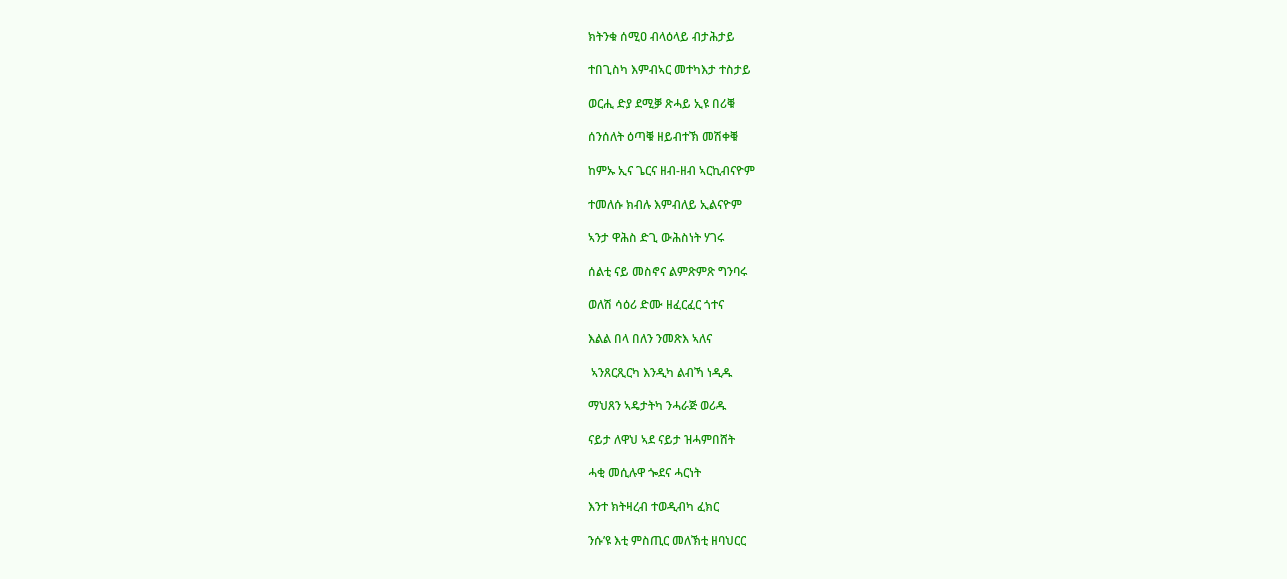ክትንቁ ሰሚዐ ብላዕላይ ብታሕታይ

ተበጊስካ እምብኣር መተካእታ ተስታይ

ወርሒ ድያ ደሚቓ ጽሓይ ኢዩ በሪቑ

ሰንሰለት ዕጣቑ ዘይብተኽ መሽቀቑ

ከምኡ ኢና ጌርና ዘብ-ዘብ ኣርኪብናዮም

ተመለሱ ክብሉ እምብለይ ኢልናዮም

ኣንታ ዋሕስ ድጊ ውሕስነት ሃገሩ

ሰልቲ ናይ መስኖና ልምጽምጽ ግንባሩ

ወለሽ ሳዕሪ ድሙ ዘፈርፈር ጎተና

እልል በላ በለን ንመጽእ ኣለና

 ኣንጸርጺርካ እንዲካ ልብኻ ነዲዱ

ማህጸን ኣዴታትካ ንሓራጅ ወሪዱ

ናይታ ለዋህ ኣደ ናይታ ዝሓምበሸት

ሓቂ መሲሉዋ ጐደና ሓርነት

እንተ ክትዛረብ ተወዲብካ ፈክር

ንሱ’ዩ እቲ ምስጢር መለኽቲ ዘባህርር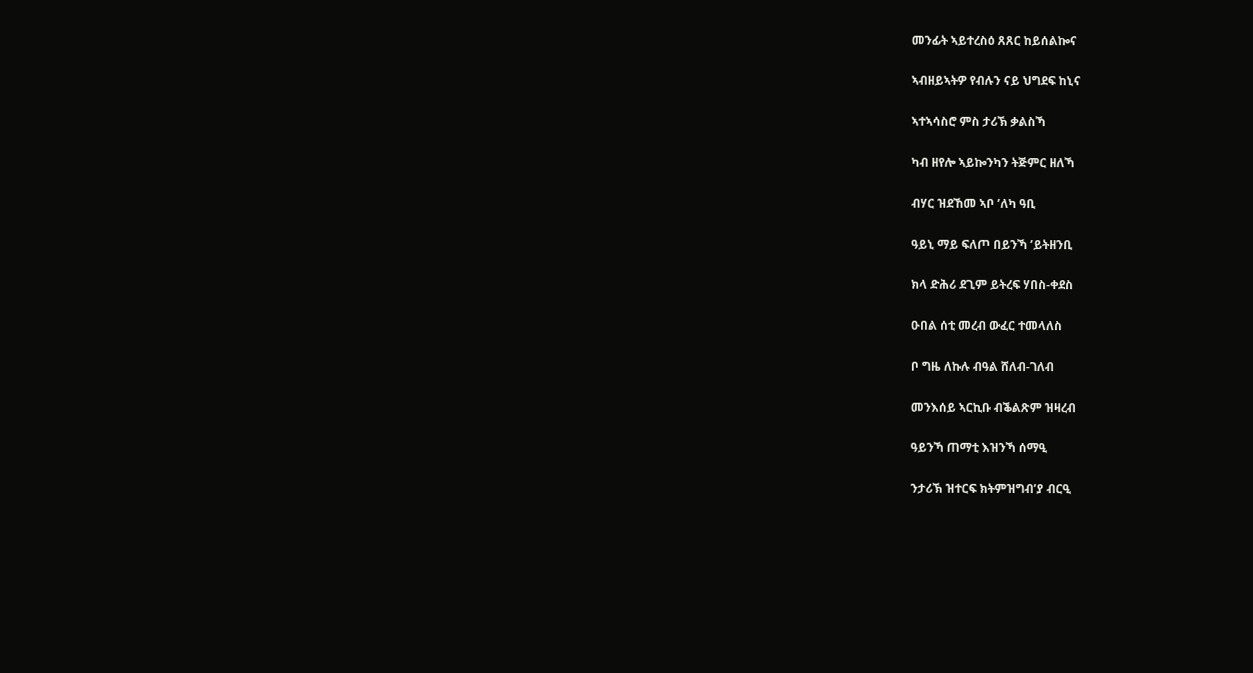መንፊት ኣይተረስዕ ጸጸር ከይሰልኰና

ኣብዘይኣትዎ የብሉን ናይ ህግደፍ ከኒና

ኣተኣሳስሮ ምስ ታሪኽ ቃልስኻ

ካብ ዘየሎ ኣይኰንካን ትጅምር ዘለኻ

ብሃር ዝደኸመ ኣቦ ’ለካ ዓቢ

ዓይኒ ማይ ፍለጦ በይንኻ ’ይትዘንቢ

ክላ ድሕሪ ደጊም ይትረፍ ሃበስ-ቀደስ

ዑበል ሰቲ መረብ ውፈር ተመላለስ

ቦ ግዜ ለኩሉ ብዓል ሸለብ-ገለብ

መንእሰይ ኣርኪቡ ብቕልጽም ዝዛረብ

ዓይንኻ ጠማቲ እዝንኻ ሰማዒ

ንታሪኽ ዝተርፍ ክትምዝግብ’ያ ብርዒ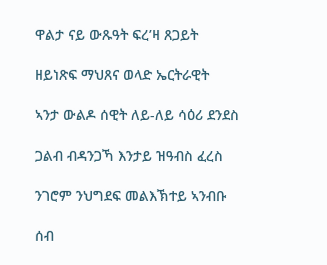ዋልታ ናይ ውጹዓት ፍረ’ዛ ጸጋይት

ዘይነጽፍ ማህጸና ወላድ ኤርትራዊት

ኣንታ ውልዶ ሰዊት ለይ-ለይ ሳዕሪ ደንደስ

ጋልብ ብዳንጋኻ እንታይ ዝዓብስ ፈረስ

ንገሮም ንህግደፍ መልእኽተይ ኣንብቡ

ሰብ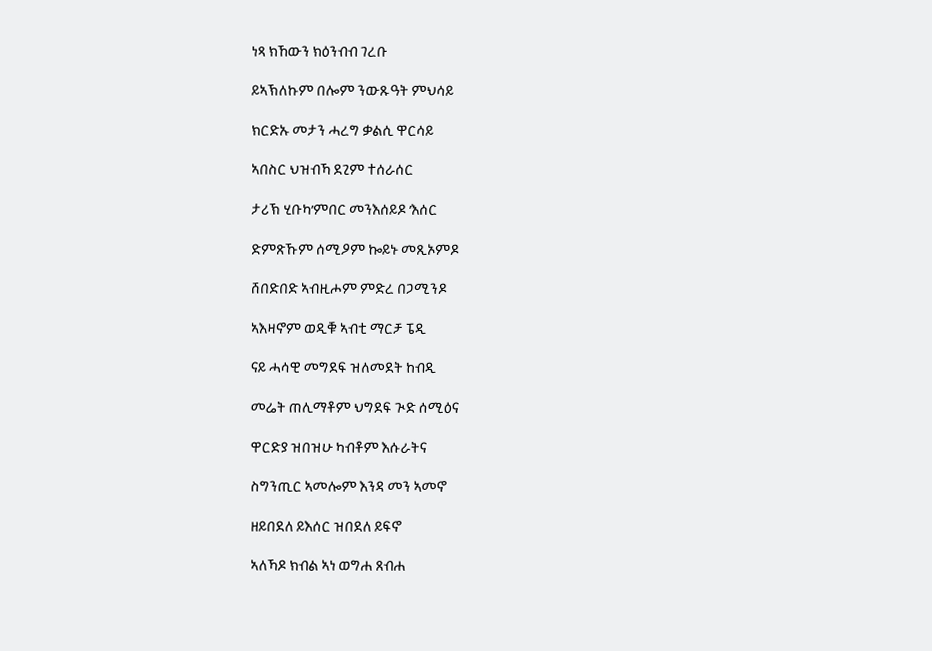ነጻ ክኸውን ክዕንብብ ገረቡ

ይኣኽለኩም በሎም ንውጹዓት ምህሳይ

ክርድኡ መታን ሓረግ ቃልሲ ዋርሳይ

ኣበስር ህዝብኻ ደጊም ተሰራሰር

ታሪኽ ሂቡካ’ምበር መንእሰይዶ ’እሰር

ድምጽኹም ሰሚዖም ኰይኑ መጺኦምዶ

ሸበድበድ ኣብዚሖም ምድረ በጋሚንዶ

ኣእዛኖም ወዲቑ ኣብቲ ማርቻ ፔዲ

ናይ ሓሳዊ መግደፍ ዝለመደት ከብዲ

መሬት ጠሊማቶም ህግደፍ ጒድ ሰሚዕና

ዋርድያ ዝበዝሁ ካብቶም እሱራትና

ስግንጢር ኣመሎም እንዳ መን ኣመኖ

ዘይበደለ ይእሰር ዝበደለ ይፍኖ

ኣለኻዶ ክብል ኣነ ወግሐ ጸብሐ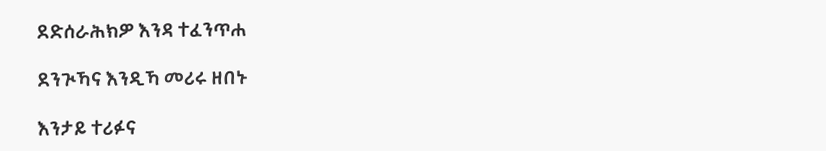ደድሰራሕክዎ እንዳ ተፈንጥሐ

ደንጒኻና እንዲኻ መሪሩ ዘበኑ

እንታይ ተሪፉና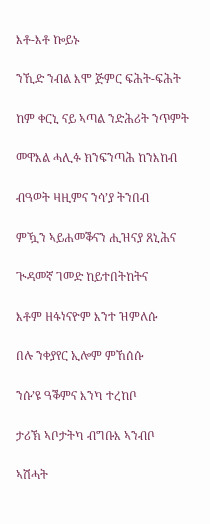እቶ-እቶ ኰይኑ

ንኺድ ንብል እሞ ጅምር ፍሕት-ፍሕት

ከም ቀርኒ ናይ ኣጣል ንድሕሪት ንጥምት

መዋእል ሓሊፉ ክንፍንጣሕ ከንእከብ

ብዓወት ዛዚምና ንሳ’ያ ትንበብ

ምዃን ኣይሐመቕናን ሒዝናያ ጸኒሕና

ጒዳመኛ ገመድ ከይተበትከትና

እቶም ዘፋነናዮም እንተ ዝምለሱ

በሉ ንቀያየር ኢሎም ምኸሰሱ

ንሱ’ዩ ዓቕምና እንካ ተረከቦ

ታሪኽ ኣቦታትካ ብግቡእ ኣንብቦ

ኣሽሓት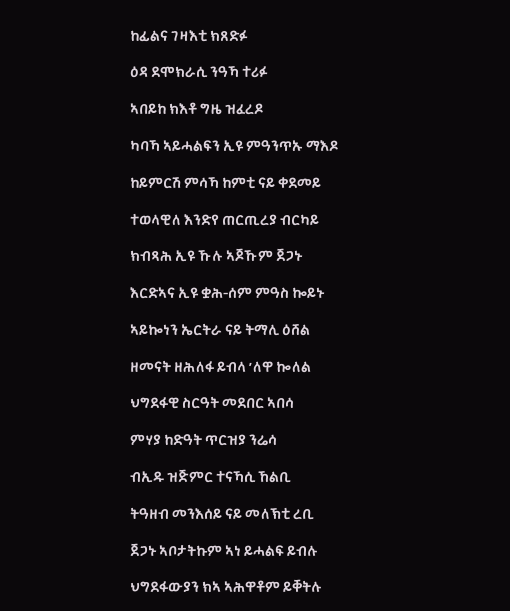ከፊልና ገዛእቲ ክጸድፉ

ዕዳ ደሞክራሲ ንዓኻ ተሪፉ

ኣበይከ ክእቶ ግዜ ዝፈረዶ

ካባኻ ኣይሓልፍን ኢዩ ምዓንጥኡ ማእዶ

ከይምርሽ ምሳኻ ከምቲ ናይ ቀደመይ

ተወላዊለ እንድየ ጠርጢረያ ብርካይ

ክብጻሕ ኢዩ ኹሉ ኣጆኹም ጀጋኑ

እርድኣና ኢዩ ቋሕ-ሰም ምዓስ ኰይኑ

ኣይኰነን ኤርትራ ናይ ትማሊ ዕሸል

ዘመናት ዘሕለፋ ይብላ ’ለዋ ኰለል

ህግደፋዊ ስርዓት መደበር ኣበሳ

ምሃያ ከድዓት ጥርዝያ ንሬሳ

ብኢዱ ዝጅምር ተናኻሲ ኸልቢ

ትዓዘብ መንእሰይ ናይ መለኽቲ ረቢ

ጀጋኑ ኣቦታትኩም ኣነ ይሓልፍ ይብሉ

ህግደፋውያን ክኣ ኣሕዋቶም ይቐትሉ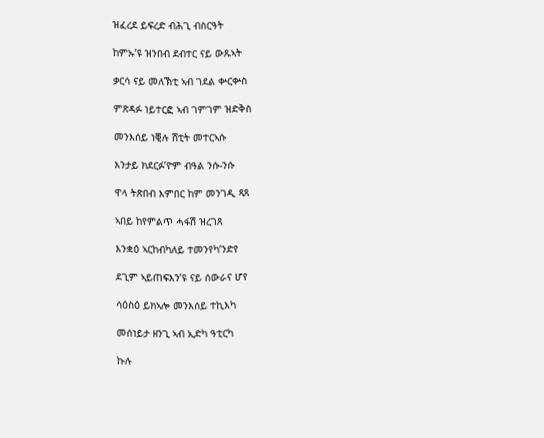ዝፈረደ ይፍረድ ብሕጊ ብስርዓት

ከምኡ’ዩ ዝንበብ ደብተር ናይ ውጹኣት

ቃርሳ ናይ መለኽቲ ኣብ ገደል ቍርቍስ

ምጽዳፉ ነይተርፎ ኣብ ገምገም ዝድቅስ

መንእሰይ ነቒሉ ሸቲት መተርኣሱ

እንታይ ክደርፉ’ዮም ብዓል ንሱ-ንሱ

ዋላ ትጽበብ እምበር ከም መንገዲ ጻጸ

ኣበይ ከየምልጥ ሓፋሽ ዝረገጸ

እንቋዕ ኣርከብካለይ ተመንየካ’ንድየ

ደጊም ኣይጠፍእን’ዩ ናይ ሰውራና ሆየ

ሳዕስዕ ይክኣሎ መንእሰይ ተኪእካ

መሰነይታ ዘንጊ ኣብ ኢድካ ዓቲርካ

ኩሉ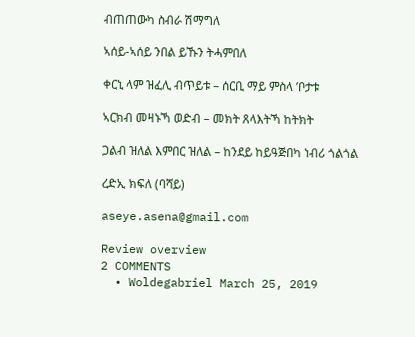ብጠጠውካ ስብራ ሽማግለ

ኣሰይ-ኣሰይ ንበል ይኹን ትሓምበለ

ቀርኒ ላም ዝፈሊ ብጥይቱ – ሰርቢ ማይ ምስላ ’ቦታቱ

ኣርክብ መዛኑኻ ወድብ – መክት ጸላእትኻ ከትክት

ጋልብ ዝለል እምበር ዝለል – ከንደይ ከይዓጅበካ ነብሪ ጎልጎል

ረድኢ ክፍለ (ባሻይ)

aseye.asena@gmail.com

Review overview
2 COMMENTS
  • Woldegabriel March 25, 2019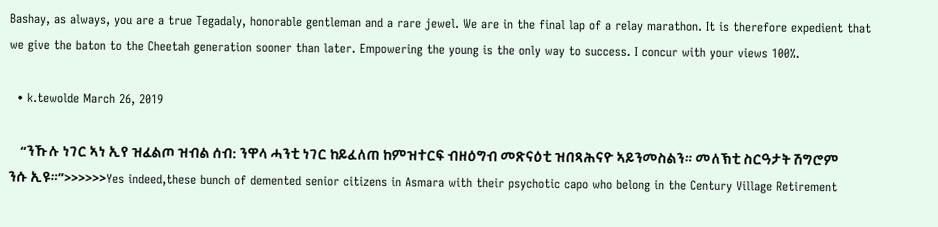Bashay, as always, you are a true Tegadaly, honorable gentleman and a rare jewel. We are in the final lap of a relay marathon. It is therefore expedient that we give the baton to the Cheetah generation sooner than later. Empowering the young is the only way to success. I concur with your views 100%.

  • k.tewolde March 26, 2019

    “ንኹሉ ነገር ኣነ ኢየ ዝፈልጦ ዝብል ሰብ: ንዋላ ሓንቲ ነገር ከይፈለጠ ከምዝተርፍ ብዘዕግብ መጽናዕቲ ዝበጻሕናዮ ኣይንመስልን። መለኽቲ ስርዓታት ሽግሮም ንሱ ኢዩ።”>>>>>>Yes indeed,these bunch of demented senior citizens in Asmara with their psychotic capo who belong in the Century Village Retirement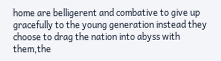home are belligerent and combative to give up gracefully to the young generation instead they choose to drag the nation into abyss with them,the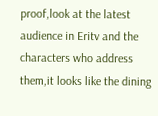proof,look at the latest audience in Eritv and the characters who address them,it looks like the dining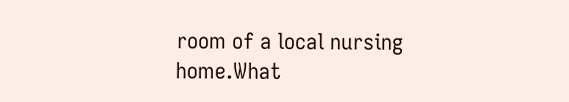room of a local nursing home.What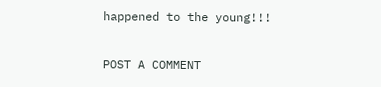happened to the young!!!

POST A COMMENT